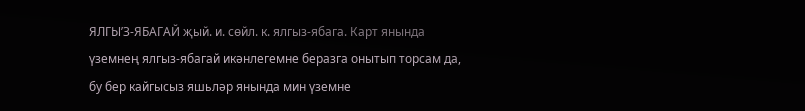ЯЛГЫ’З-ЯБАГАЙ җый. и. сөйл. к. ялгыз-ябага. Карт янында үземнең ялгыз-ябагай икәнлегемне беразга онытып торсам да, бу бер кайгысыз яшьләр янында мин үземне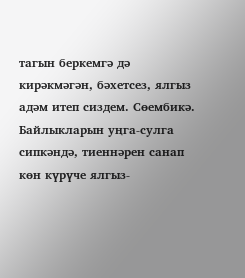тагын беркемгә дә кирәкмәгән, бәхетсез, ялгыз адәм итеп сиздем. Сөембикә. Байлыкларын уңга-сулга сипкәндә, тиеннәрен санап көн күрүче ялгыз-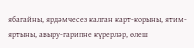ябагайны, ярдәмчесез калган карт-корыны, ятим-яртыны, авыру-гарипне күрерләр, өлеш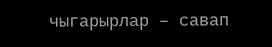чыгарырлар – савап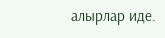алырлар иде.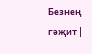Безнең гәҗит |